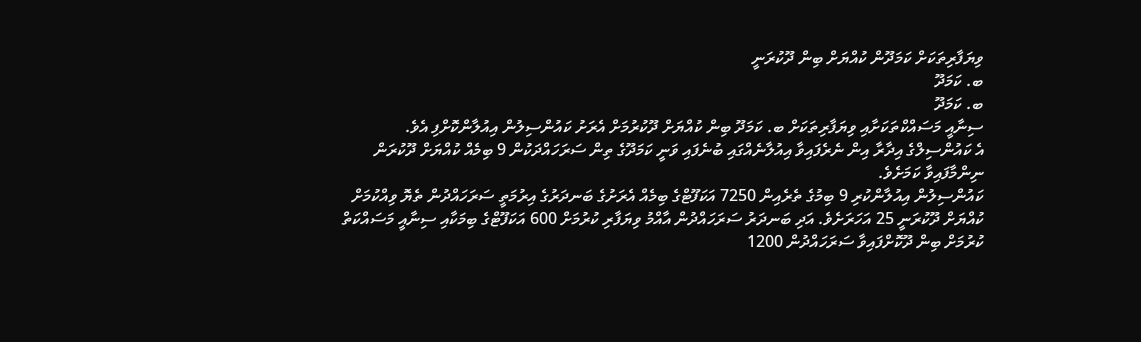ވިޔަފާރިތަކަށް ކަމަދޫން ކުއްޔަށް ބިން ދޫކުރަނީ
ބ. ކަމަދޫ
ބ. ކަމަދޫ
ސިނާއީ މަސައްކްތަކަށާއި ވިޔަފާރިތަކަށް ބ. ކަމަދޫ ބިން ކުއްޔަށް ދޫކުރުމަށް އެރަށު ކައުންސިލުން އިއުލާންކޮށްފި އެވެ.
އެ ކައުންސިލްގެ އިދާރާ އިން ނެރެފައިވާ އިއުލާނެއްގައި ބުނެފައި ވަނީ ކަމަދޫގެ ތިން ސަރަހައްދަކުން 9 ބިމެއް ކުއްޔަށް ދޫކުރަން ނިންމާފައިވާ ކަމަށެވެ.
ކައުންސިލުން އިއުލާންކުރި 9 ބިމުގެ ތެރެއިން 7250 އަކަފޫޓްގެ ބިމެއް އެރަށުގެ ބަނދަރުގެ އިރުމަތީ ސަރަހައްދުން ތެޔޮ ވިއްކުމަށް ކުއްޔަށް ދޫކުރަނީ 25 އަހަރަށެވެ. އަދި ބަނދަރު ސަރަހައްދުން އާއްމު ވިޔަފާރި ކުރުމަށް 600 އަކަފޫޓްގެ ބިމަކާއި ސިނާއީ މަސައްކަތް ކުރުމަށް ބިން ދޫކޮށްފައިވާ ސަރަހައްދުން 1200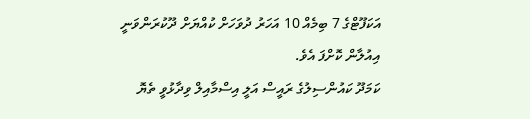އަކަފޫޓްގެ 7 ބިމެއް 10 އަހަރު ދުވަހަށް ކުއްޔަށް ދޫކުރަންވަނީ އިއުލާން ކޮށްފަ އެވެ.
ކަމަދޫ ކައުންސިލުގެ ރައީސް އަލީ އިސްމާއިލް ވިދާޅުވީ ތެޔޮ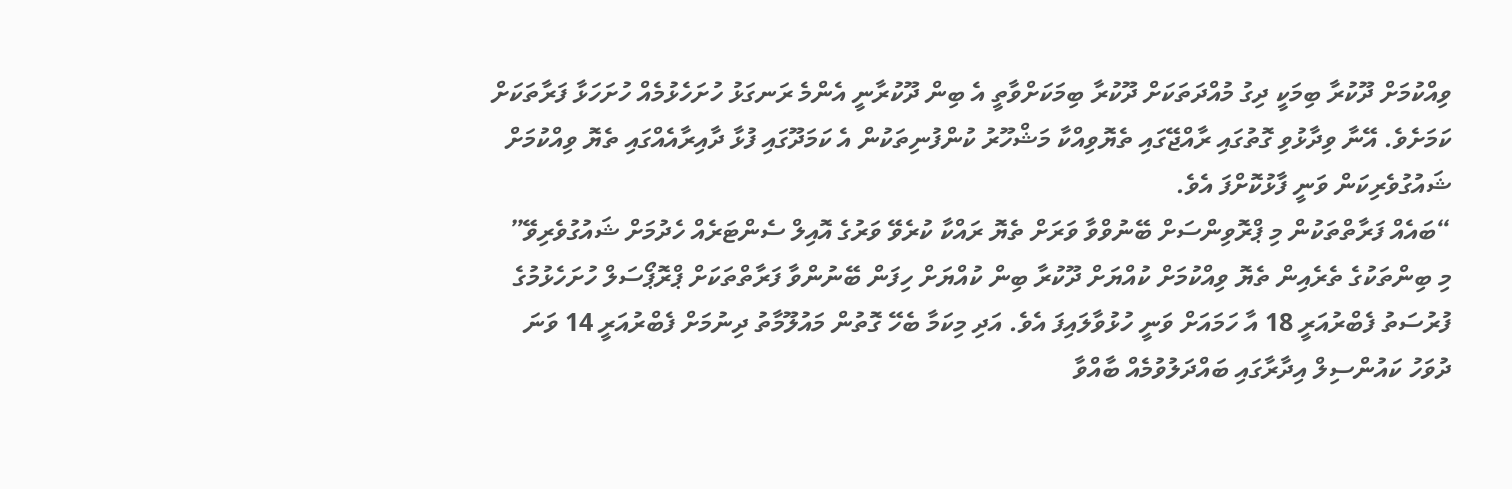ވިއްކުމަށް ދޫކުރާ ބިމަކީ ދިގު މުއްދަތަކަށް ދޫކުރާ ބިމަކަށްވާތީ އެ ބިން ދޫކުރާނީ އެންމެ ރަނގަޅު ހުށަހެޅުމެއް ހުށަހަޅާ ފަރާތަކަށް ކަމަށެވެ. އޭނާ ވިދާޅުވި ގޮތުގައި ރާއްޖޭގައި ތެޔޮވިއްކާ މަޝްހޫރު ކުންފުނިތަކުން އެ ކަމަދޫގައި ފުޅާ ދާއިރާއެއްގައި ތެޔޮ ވިއްކުމަށް ޝައުގުވެރިކަން ވަނީ ފާޅުކޮށްފަ އެވެ.
“ބައެއް ފަރާތްތަކުން މި ޕްރޮވިންސަށް ބޭނުވްވާ ވަރަށް ތެޔޮ ރައްކާ ކުރެވޭ ވަރުގެ އޮއިލް ސެންޓަރެއް ހެދުމަށް ޝައުގުވެރިވޭ”
މި ބިންތަކުގެ ތެރެއިން ތެޔޮ ވިއްކުމަށް ކުއްޔަށް ދޫކުރާ ބިން ކުއްޔަށް ހިފަން ބޭނުންވާ ފަރާތްތަކަށް ޕްރޮޕޯސަލް ހުށަހެޅުމުގެ ފުރުސަތު ފެބްރުއަރީ 18 އާ ހަމައަށް ވަނީ ހުޅުވާލައިފަ އެވެ. އަދި މިކަމާ ބެހޭ ގޮތުން މައުލޫމާތު ދިނުމަށް ފެބްރުއަރީ 14 ވަނަ ދުވަހު ކައުންސިލް އިދާރާގައި ބައްދަލުވުމެއް ބާއްވާ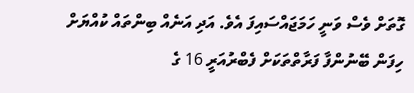ގޮތަށް ވެސް ވަނީ ހަމަޖައްސައިފަ އެވެ. އަދި އަނެއް ބިންތައް ކުއްޔަށް ހިފަން ބޭނުންފާ ފަރާތްތަކަށް ފެބްރުއަރީ 16 ގެ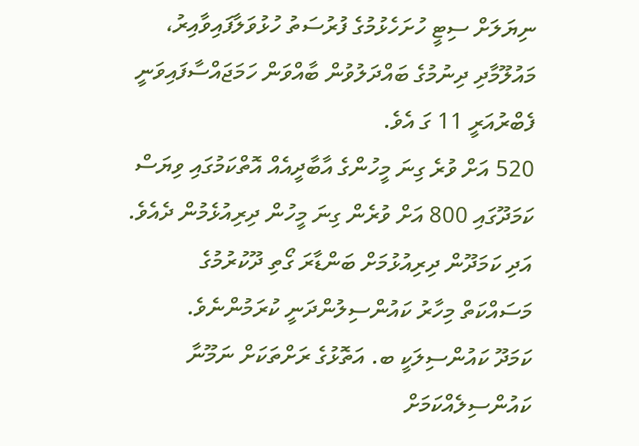ނިޔަލަށް ސިޓީ ހުށަހެޅުމުގެ ފުރުސަތު ހުޅުވަލާފައިވާއިރު، މައުލޫމާދި ދިނުމުގެ ބައްދަލުވުން ބާއްވަން ހަމަޖައްސާފައިވަނީ ފެބްރުއަރީ 11 ގަ އެވެ.
520 އަށް ވުރެ ގިނަ މީހުންގެ އާބާދީއެއް އޮތްކަމުގައި ވިޔަސް ކަމަދޫގައި 800 އަށް ވުރެން ގިނަ މީހުން ދިރިއުޅެމުން ދެއެވެ. އަދި ކަމަދޫން ދިރިއުޅުމަށް ބަންޑާރަ ގޯތި ދޫކުރުމުގެ މަސައްކަތް މިހާރު ކައުންސިލުންދަނީ ކުރަމުންނެވެ.
ކަމަދޫ ކައުންސިލަކީ ބ. އަތޮޅުގެ ރަށްތަކަށް ނަމޫނާ ކައުންސިލެއްކަމަށް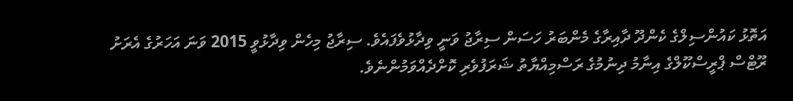އަތޮޅު ކައުންސިލްގެ ކެންދޫ ދާއިރާގެ މެންބަރު ހަސަން ސިރާޖު ވަނީ ވިދާޅުވެފައެވެ. ސިރާޖު މިހެން ވިދާޅުވީ 2015 ވަނަ އަހަރުގެ އެރަށު ރޫޓްސް ޕްރީސްކޫލްގެ އިނާމު ދިނުމުގެ ރަސްމިއްޔާތު ޝަރަފުވެރި ކޮށްދެއްވަމުންނެވެ.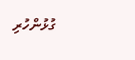ގުޅުންހުރި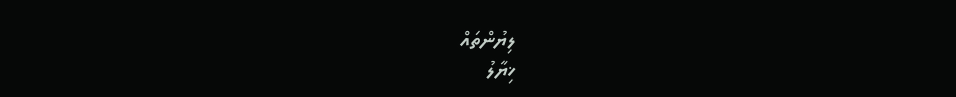ލިޔުންތައް
ޚިޔާލު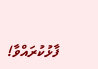ފާޅުކުރައްވާ!